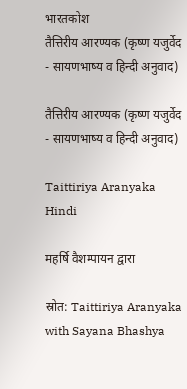भारतकोश
तैत्तिरीय आरण्यक (कृष्ण यजुर्वेद - सायणभाष्य व हिन्दी अनुवाद)

तैत्तिरीय आरण्यक (कृष्ण यजुर्वेद - सायणभाष्य व हिन्दी अनुवाद)

Taittiriya Aranyaka Hindi

महर्षि वैशम्पायन द्वारा

स्रोत: Taittiriya Aranyaka with Sayana Bhashya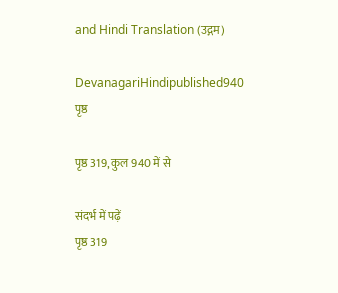and Hindi Translation (उद्गम)

DevanagariHindipublished940 पृष्ठ

पृष्ठ 319, कुल 940 में से

संदर्भ में पढ़ें
पृष्ठ 319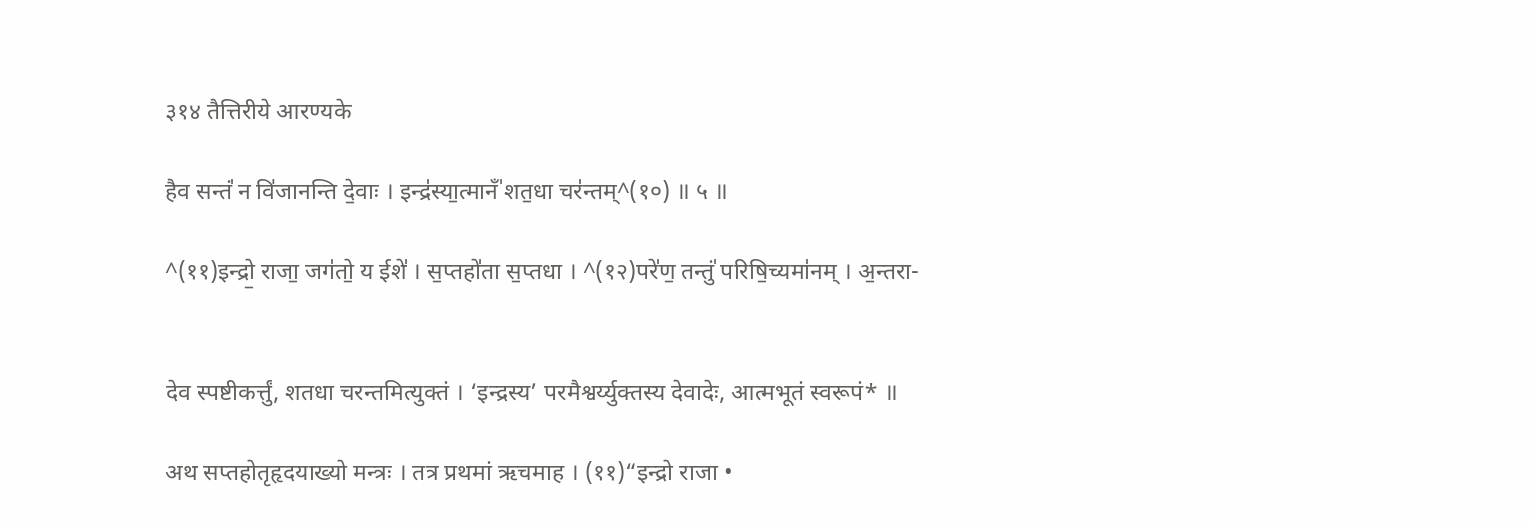३१४ तैत्तिरीये आरण्यके

हैव सन्तं॑ न वि॑जानन्ति दे॒वाः । इन्द्र॑स्या॒त्मानँ॑ शत॒धा चर॑न्तम्^(१०) ॥ ५ ॥

^(११)इन्द्रो॒ राजा॒ जग॑तो॒ य ईशे॑ । स॒प्तहो॑ता स॒प्तधा । ^(१२)परे॑ण॒ तन्तुं॑ परिषि॒च्यमा॑नम् । अ॒न्तरा-


देव स्पष्टीकर्त्तुं, शतधा चरन्तमित्युक्तं । ‘इन्द्रस्य’ परमैश्वर्य्युक्तस्य देवादेः, आत्मभूतं स्वरूपं* ॥

अथ सप्तहोतृहृदयाख्यो मन्त्रः । तत्र प्रथमां ऋचमाह । (११)“इन्द्रो राजा •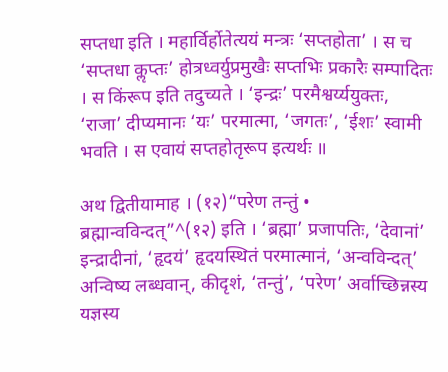सप्तधा इति । महार्विर्होतेत्ययं मन्त्रः ‘सप्तहोता’ । स च ‘सप्तधा कॢप्तः’ होत्रध्वर्युप्रमुखैः सप्तभिः प्रकारैः सम्पादितः । स किंरूप इति तदुच्यते । ‘इन्द्रः’ परमैश्वर्य्ययुक्तः, ‘राजा’ दीप्यमानः ‘यः’ परमात्मा, ‘जगतः’, ‘ईशः’ स्वामी भवति । स एवायं सप्तहोतृरूप इत्यर्थः ॥

अथ द्वितीयामाह । (१२)“परेण तन्तुं • ब्रह्मान्वविन्दत्”^(१२) इति । ‘ब्रह्मा’ प्रजापतिः, ‘देवानां’ इन्द्रादीनां, ‘हृदयं’ हृदयस्थितं परमात्मानं, ‘अन्वविन्दत्’ अन्विष्य लब्धवान्, कीदृशं, ‘तन्तुं’, ‘परेण’ अर्वाच्छिन्नस्य यज्ञस्य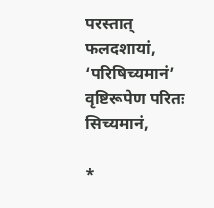परस्तात् फलदशायां, ‘परिषिच्यमानं’ वृष्टिरूपेण परितः सिच्यमानं,

*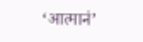‘आत्मानं’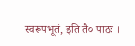स्वरूपभूतं, इति तै० पाठः ।